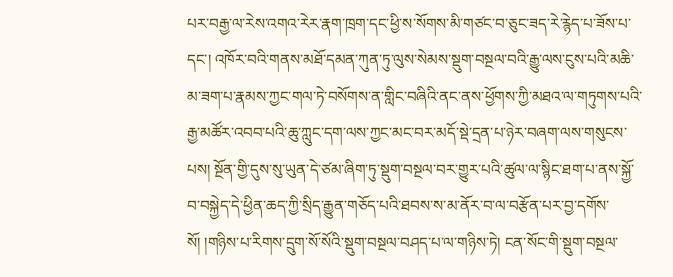པར་བརྒྱ་ལ་རེས་འགའ་རེར་རྣག་ཁྲག་དང་ཕྱི་ས་སོགས་མི་གཙང་བ་ཅུང་ཟད་རེ་རྙེད་པ་ཟོས་པ་དང་། འཁོར་བའི་གནས་མཐོ་དམན་ཀུན་ཏུ་ལུས་སེམས་སྡུག་བསྔལ་བའི་རྒྱུ་ལས་ངུས་པའི་མཆི་མ་ཟག་པ་རྣམས་ཀྱང་གལ་ཏེ་བསོགས་ན་གླིང་བཞིའི་ནང་ནས་ཕྱོགས་ཀྱི་མཐའ་ལ་གཏུགས་པའི་རྒྱ་མཚོར་འབབ་པའི་ཆུ་ཀླུང་དག་ལས་ཀྱང་མང་བར་མདོ་སྡེ་དྲན་པ་ཉེར་བཞག་ལས་གསུངས་པས། སྔོན་གྱི་དུས་སུ་ཡུན་དེ་ཙམ་ཞིག་ཏུ་སྡུག་བསྔལ་བར་གྱུར་པའི་ཚུལ་ལ་སྙིང་ཐག་པ་ནས་སྐྱོ་བ་བསྐྱེད་དེ་ཕྱིན་ཆད་ཀྱི་སྲིད་རྒྱུན་གཅོད་པའི་ཐབས་ས་མ་ནོར་བ་ལ་བརྩོན་པར་བྱ་དགོས་སོ། །གཉིས་པ་རིགས་དྲུག་སོ་སོའི་སྡུག་བསྔལ་བཤད་པ་ལ་གཉིས་ཏེ། ངན་སོང་གི་སྡུག་བསྔལ་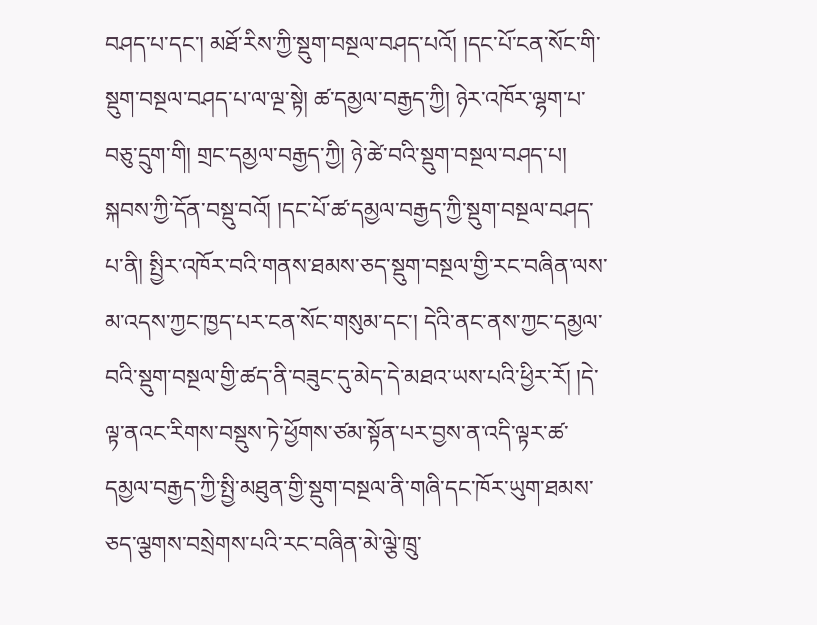བཤད་པ་དང་། མཐོ་རིས་ཀྱི་སྡུག་བསྔལ་བཤད་པའོ། །དང་པོ་ངན་སོང་གི་སྡུག་བསྔལ་བཤད་པ་ལ་ལྔ་སྟེ། ཚ་དམྱལ་བརྒྱད་ཀྱི། ཉེར་འཁོར་ལྷག་པ་བཅུ་དྲུག་གི། གྲང་དམྱལ་བརྒྱད་ཀྱི། ཉེ་ཚེ་བའི་སྡུག་བསྔལ་བཤད་པ། སྐབས་ཀྱི་དོན་བསྡུ་བའོ། །དང་པོ་ཚ་དམྱལ་བརྒྱད་ཀྱི་སྡུག་བསྔལ་བཤད་པ་ནི། སྤྱིར་འཁོར་བའི་གནས་ཐམས་ཅད་སྡུག་བསྔལ་གྱི་རང་བཞིན་ལས་མ་འདས་ཀྱང་ཁྱད་པར་ངན་སོང་གསུམ་དང་། དེའི་ནང་ནས་ཀྱང་དམྱལ་བའི་སྡུག་བསྔལ་གྱི་ཚད་ནི་བཟུང་དུ་མེད་དེ་མཐའ་ཡས་པའི་ཕྱིར་རོ། །དེ་ལྟ་ནའང་རིགས་བསྡུས་ཏེ་ཕྱོགས་ཙམ་སྟོན་པར་བྱས་ན་འདི་ལྟར་ཚ་དམྱལ་བརྒྱད་ཀྱི་སྤྱི་མཐུན་གྱི་སྡུག་བསྔལ་ནི་གཞི་དང་ཁོར་ཡུག་ཐམས་ཅད་ལྕགས་བསྲེགས་པའི་རང་བཞིན་མེ་ལྕེ་ཁྲུ་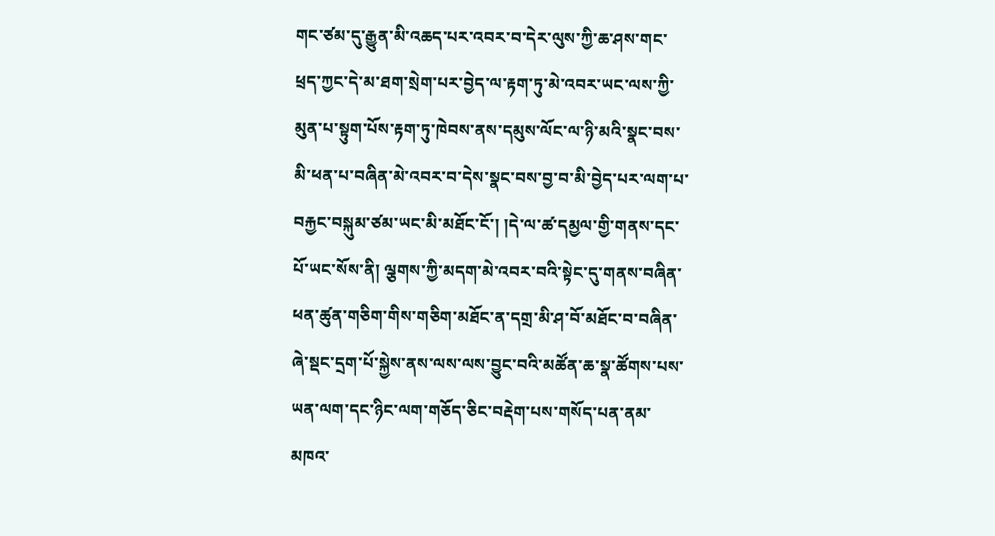གང་ཙམ་དུ་རྒྱུན་མི་འཆད་པར་འབར་བ་དེར་ལུས་ཀྱི་ཆ་ཤས་གང་ཕྲད་ཀྱང་དེ་མ་ཐག་སྲེག་པར་བྱེད་ལ་རྟག་ཏུ་མེ་འབར་ཡང་ལས་ཀྱི་མུན་པ་སྟུག་པོས་རྟག་ཏུ་ཁེབས་ནས་དམུས་ལོང་ལ་ཉི་མའི་སྣང་བས་མི་ཕན་པ་བཞིན་མེ་འབར་བ་དེས་སྣང་བས་བྱ་བ་མི་བྱེད་པར་ལག་པ་བརྐྱང་བསྐུམ་ཙམ་ཡང་མི་མཐོང་ངོ་། །དེ་ལ་ཚ་དམྱལ་གྱི་གནས་དང་པོ་ཡང་སོས་ནི། ལྕགས་ཀྱི་མདག་མེ་འབར་བའི་སྟེང་དུ་གནས་བཞིན་ཕན་ཚུན་གཅིག་གིས་གཅིག་མཐོང་ན་དགྲ་མི་ཤ་བོ་མཐོང་བ་བཞིན་ཞེ་སྡང་དྲག་པོ་སྐྱེས་ནས་ལས་ལས་བྱུང་བའི་མཚོན་ཆ་སྣ་ཚོགས་པས་ཡན་ལག་དང་ཉིང་ལག་གཅོད་ཅིང་བརྡེག་པས་གསོད་པན་ནམ་མཁའ་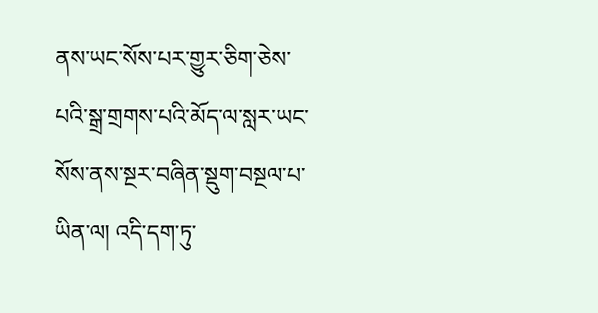ནས་ཡང་སོས་པར་གྱུར་ཅིག་ཅེས་པའི་སྒྲ་གྲགས་པའི་མོད་ལ་སླར་ཡང་སོས་ནས་སྔར་བཞིན་སྡུག་བསྔལ་པ་ཡིན་ལ། འདི་དག་ཏུ་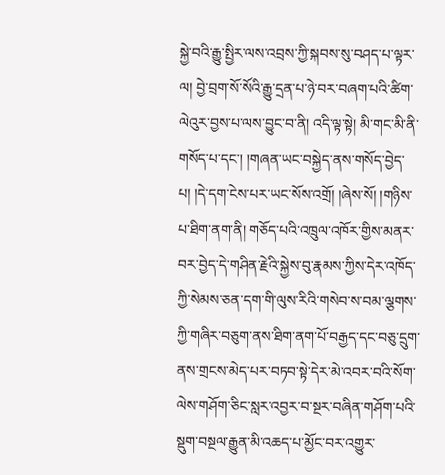སྐྱེ་བའི་རྒྱུ་སྤྱིར་ལས་འབྲས་ཀྱི་སྐབས་སུ་བཤད་པ་ལྟར་ལ། བྱེ་བྲག་སོ་སོའི་རྒྱུ་དྲན་པ་ཉེ་བར་བཞག་པའི་ཚིག་ལེའུར་བྱས་པ་ལས་བྱུང་བ་ནི། འདི་ལྟ་སྟེ། མི་གང་མི་ནི་གསོད་པ་དང་། །གཞན་ཡང་བསྐྱེད་ནས་གསོད་བྱེད་པ། །དེ་དག་ངེས་པར་ཡང་སོས་འགྲོ། །ཞེས་སོ། །གཉིས་པ་ཐིག་ནག་ནི། གཅོད་པའི་འཁྲུལ་འཁོར་གྱིས་མནར་བར་བྱེད་དེ་གཤིན་རྗེའི་སྐྱེས་བུ་རྣམས་ཀྱིས་དེར་འཁོད་ཀྱི་སེམས་ཅན་དག་གི་ལུས་རིའི་གསེབ་ས་བམ་ལྕགས་ཀྱི་གཞིར་བཅུག་ནས་ཐིག་ནག་པོ་བརྒྱད་དང་བཅུ་དྲུག་ནས་གྲངས་མེད་པར་བཏབ་སྟེ་དེར་མེ་འབར་བའི་སོག་ལེས་གཤོག་ཅིང་སླར་འབྱར་བ་སྔར་བཞིན་གཤོག་པའི་སྡུག་བསྔལ་རྒྱུན་མི་འཆད་པ་མྱོང་བར་འགྱུར་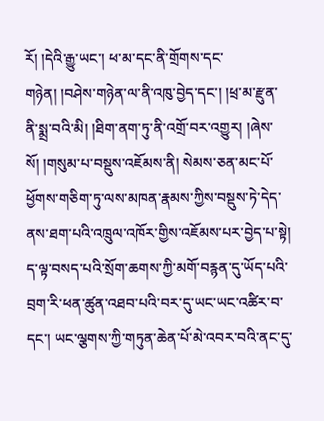རོ། །དེའི་རྒྱུ་ཡང་། ཕ་མ་དང་ནི་གྲོགས་དང་གཉེན། །བཤེས་གཉེན་ལ་ནི་འཁུ་བྱེད་དང་། །ཕྲ་མ་རྫུན་ནི་སྨྲ་བའི་མི། །ཐིག་ནག་ཏུ་ནི་འགྲོ་བར་འགྱུར། །ཞེས་སོ། །གསུམ་པ་བསྡུས་འཇོམས་ནི། སེམས་ཅན་མང་པོ་ཕྱོགས་གཅིག་ཏུ་ལས་མཁན་རྣམས་ཀྱིས་བསྡུས་ཏེ་དེད་ནས་ཐག་པའི་འཁྲུལ་འཁོར་གྱིས་འཇོམས་པར་བྱེད་པ་སྟེ། ད་ལྟ་བསད་པའི་སྲོག་ཆགས་ཀྱི་མགོ་བརྙན་དུ་ཡོད་པའི་བྲག་རི་ཕན་ཚུན་འཐབ་པའི་བར་དུ་ཡང་ཡང་འཚིར་བ་དང་། ཡང་ལྕགས་ཀྱི་གཏུན་ཆེན་པོ་མེ་འབར་བའི་ནང་དུ་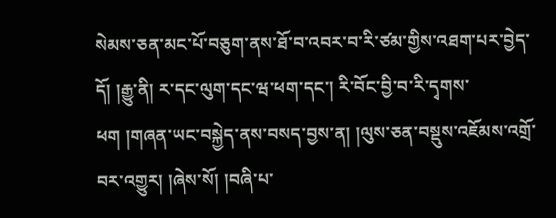སེམས་ཅན་མང་པོ་བཅུག་ནས་ཐོ་བ་འབར་བ་རི་ཙམ་གྱིས་འཐག་པར་བྱེད་དོ། །རྒྱུ་ནི། ར་དང་ལུག་དང་ཝ་ཕག་དང་། རི་བོང་བྱི་བ་རི་དྭགས་ཕག །གཞན་ཡང་བསྐྱེད་ནས་བསད་བྱས་ན། །ལུས་ཅན་བསྡུས་འཇོམས་འགྲོ་བར་འགྱུར། །ཞེས་སོ། །བཞི་པ་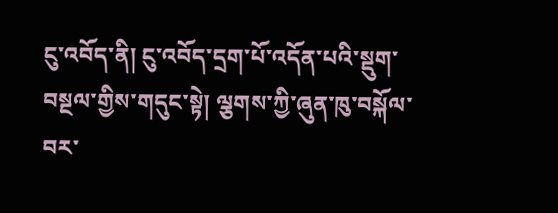ངུ་འབོད་ནི། ངུ་འབོད་དྲག་པོ་འདོན་པའི་སྡུག་བསྔལ་གྱིས་གདུང་སྟེ། ལྕགས་ཀྱི་ཞུན་ཁུ་བསྐོལ་བར་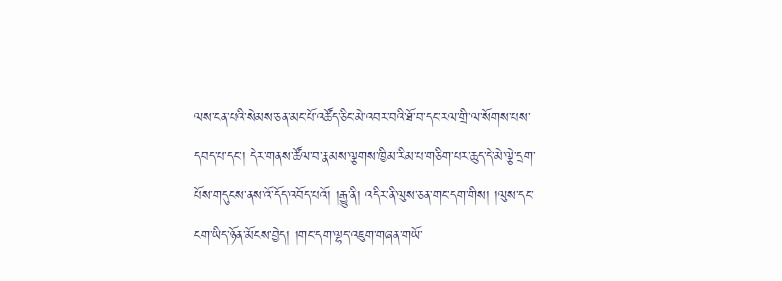ལས་ངན་པའི་སེམས་ཅན་མང་པོ་འཚོད་ཅིང་མེ་འབར་བའི་ཐོ་བ་དང་རལ་གྲི་ལ་སོགས་པས་དབད་པ་དང་། དེར་གནས་ཚོལ་བ་རྣམས་ལྕགས་ཁྱིམ་རིམ་པ་གཅིག་པར་ཆུད་དེ་མེ་ལྕེ་དྲག་པོས་གདུངས་ནས་འོ་དོད་འབོད་པའོ། །རྒྱུ་ནི། འདིར་ནི་ལུས་ཅན་གང་དག་གིས། །ལུས་དང་ངག་ཡིད་ཉོན་མོངས་བྱེད། །གང་དག་ལྷད་འཇུག་གཞན་གཡོ་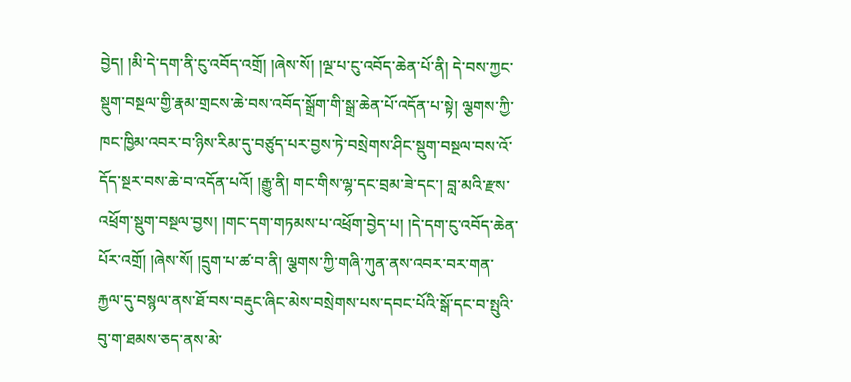བྱེད། །མི་དེ་དག་ནི་ངུ་འབོད་འགྲོ། །ཞེས་སོ། །ལྔ་པ་ངུ་འབོད་ཆེན་པོ་ནི། དེ་བས་ཀྱང་སྡུག་བསྔལ་གྱི་རྣམ་གྲངས་ཆེ་བས་འབོད་སྒྲོག་གི་སྒྲ་ཆེན་པོ་འདོན་པ་སྟེ། ལྕགས་ཀྱི་ཁང་ཁྱིམ་འབར་བ་ཉིས་རིམ་དུ་བཙུད་པར་བྱས་ཏེ་བསྲེགས་ཤིང་སྡུག་བསྔལ་བས་འོ་དོད་སྔར་བས་ཆེ་བ་འདོན་པའོ། །རྒྱུ་ནི། གང་གིས་ལྷ་དང་བྲམ་ཟེ་དང་། བླ་མའི་རྫས་འཕྲོག་སྡུག་བསྔལ་བྱས། །གང་དག་གཏམས་པ་འཕྲོག་བྱེད་པ། །དེ་དག་ངུ་འབོད་ཆེན་པོར་འགྲོ། །ཞེས་སོ། །དྲུག་པ་ཚ་བ་ནི། ལྕགས་ཀྱི་གཞི་ཀུན་ནས་འབར་བར་གན་རྐྱལ་དུ་བསྙལ་ནས་ཐོ་བས་བརྡུང་ཞིང་མེས་བསྲེགས་པས་དབང་པོའི་སྒོ་དང་བ་སྤུའི་བུ་ག་ཐམས་ཅད་ནས་མེ་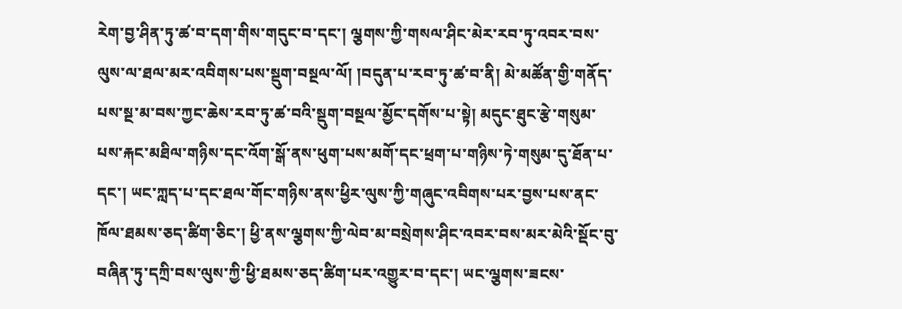རེག་བྱ་ཤིན་ཏུ་ཚ་བ་དག་གིས་གདུང་བ་དང་། ལྕགས་ཀྱི་གསལ་ཤིང་མེར་རབ་ཏུ་འབར་བས་ལུས་ལ་ཐལ་མར་འབིགས་པས་སྡུག་བསྔལ་ལོ། །བདུན་པ་རབ་ཏུ་ཚ་བ་ནི། མེ་མཚོན་གྱི་གནོད་པས་སྔ་མ་བས་ཀྱང་ཆེས་རབ་ཏུ་ཚ་བའི་སྡུག་བསྔལ་མྱོང་དགོས་པ་སྟེ། མདུང་ཐུང་རྩེ་གསུམ་པས་རྐང་མཐིལ་གཉིས་དང་འོག་སྒོ་ནས་ཕུག་པས་མགོ་དང་ཕྲག་པ་གཉིས་ཏེ་གསུམ་དུ་ཐོན་པ་དང་། ཡང་ཀླད་པ་དང་ཐལ་གོང་གཉིས་ནས་ཕྱིར་ལུས་ཀྱི་གཞུང་འབིགས་པར་བྱས་པས་ནང་ཁོལ་ཐམས་ཅད་ཚིག་ཅིང་། ཕྱི་ནས་ལྕགས་ཀྱི་ལེབ་མ་བསྲེགས་ཤིང་འབར་བས་མར་མེའི་སྡོང་བུ་བཞིན་ཏུ་དཀྲི་བས་ལུས་ཀྱི་ཕྱི་ཐམས་ཅད་ཚིག་པར་འགྱུར་བ་དང་། ཡང་ལྕགས་ཟངས་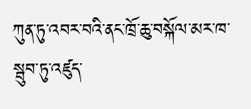ཀུན་ཏུ་འབར་བའི་ནང་ཁྲོ་ཆུ་བསྐོལ་མར་ཁ་སྦུབ་ཏུ་འཛུད་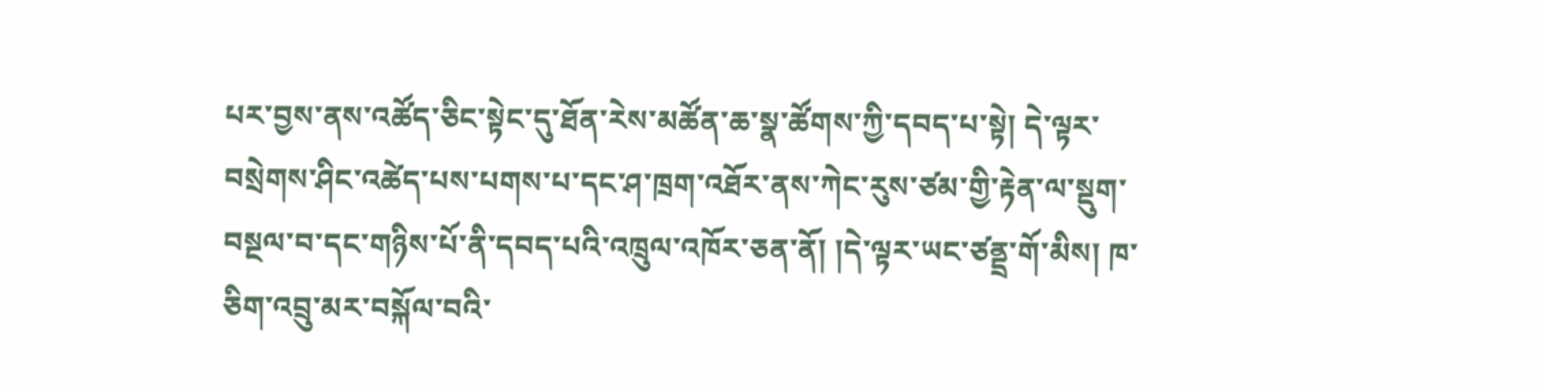པར་བྱས་ནས་འཚོད་ཅིང་སྟེང་དུ་ཐོན་རེས་མཚོན་ཆ་སྣ་ཚོགས་ཀྱི་དབད་པ་སྟེ། དེ་ལྟར་བསྲེགས་ཤིང་འཚེད་པས་པགས་པ་དང་ཤ་ཁྲག་འཐོར་ནས་ཀེང་རུས་ཙམ་གྱི་རྟེན་ལ་སྡུག་བསྔལ་བ་དང་གཉིས་པོ་ནི་དབད་པའི་འཁྲུལ་འཁོར་ཅན་ནོ། །དེ་ལྟར་ཡང་ཙནྡྲ་གོ་མིས། ཁ་ཅིག་འབྲུ་མར་བསྐོལ་བའི་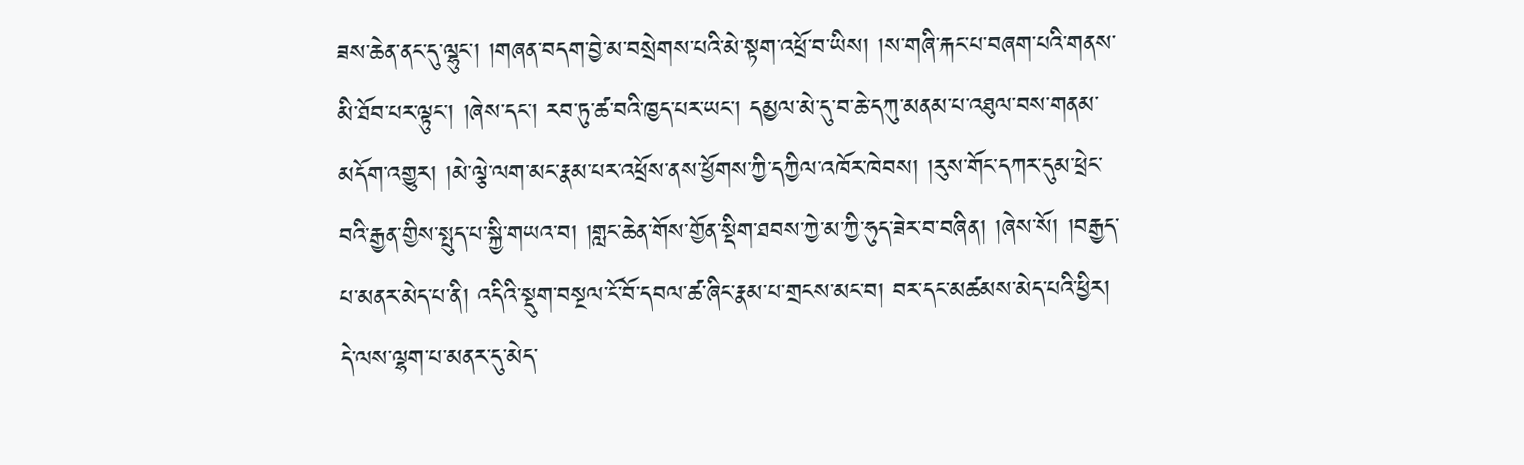ཟས་ཆེན་ནང་དུ་ལྷུང་། །གཞན་བདག་བྱེ་མ་བསྲེགས་པའི་མེ་སྟག་འཕྲོ་བ་ཡིས། །ས་གཞི་རྐང་པ་བཞག་པའི་གནས་མི་ཐོབ་པར་ལྟུང་། །ཞེས་དང་། རབ་ཏུ་ཚ་བའི་ཁྱད་པར་ཡང་། དམྱལ་མེ་དུ་བ་ཆེ་དཀུ་མནམ་པ་འཐུལ་བས་གནམ་མདོག་འགྱུར། །མེ་ལྕེ་ལག་མང་རྣམ་པར་འཕྲོས་ནས་ཕྱོགས་ཀྱི་དཀྱིལ་འཁོར་ཁེབས། །རུས་གོང་དཀར་དུམ་ཕྲེང་བའི་རྒྱན་གྱིས་སྤུད་པ་སྐྱི་གཡའ་བ། །གླང་ཆེན་གོས་གྱོན་སྡིག་ཐབས་ཀྱེ་མ་ཀྱི་ཧུད་ཟེར་བ་བཞིན། །ཞེས་སོ། །བརྒྱད་པ་མནར་མེད་པ་ནི། འདིའི་སྡུག་བསྔལ་ངོ་བོ་དབལ་ཚ་ཞིང་རྣམ་པ་གྲངས་མང་བ། བར་དང་མཚམས་མེད་པའི་ཕྱིར། དེ་ལས་ལྷག་པ་མནར་དུ་མེད་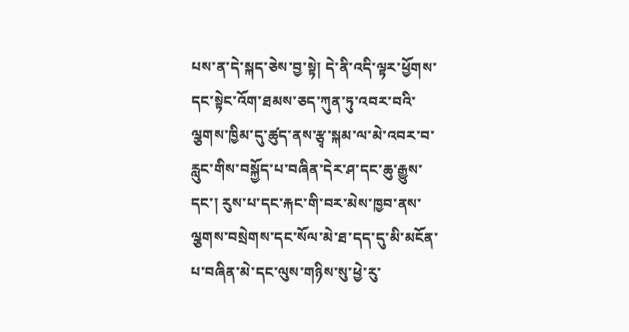པས་ན་དེ་སྐད་ཅེས་བྱ་སྟེ། དེ་ནི་འདི་ལྟར་ཕྱོགས་དང་སྟེང་འོག་ཐམས་ཅད་ཀུན་ཏུ་འབར་བའི་ལྕགས་ཁྱིམ་དུ་ཚུད་ནས་རྩྭ་སྐམ་ལ་མེ་འབར་བ་རླུང་གིས་བསྐྱོད་པ་བཞིན་དེར་ཤ་དང་ཆུ་རྒྱུས་དང་། རུས་པ་དང་རྐང་གི་བར་མེས་ཁྱབ་ནས་ལྕགས་བསྲེགས་དང་སོལ་མེ་ཐ་དད་དུ་མི་མངོན་པ་བཞིན་མེ་དང་ལུས་གཉིས་སུ་ཕྱེ་རུ་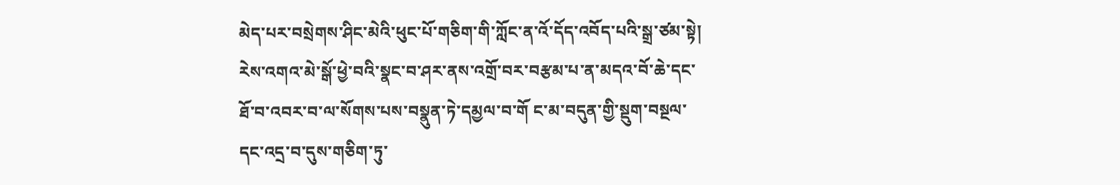མེད་པར་བསྲེགས་ཤིང་མེའི་ཕུང་པོ་གཅིག་གི་ཀློང་ན་འོ་དོད་འབོད་པའི་སྒྲ་ཙམ་སྟེ། རེས་འགའ་མེ་སྒོ་ཕྱེ་བའི་སྣང་བ་ཤར་ནས་འགྲོ་བར་བརྩམ་པ་ན་མདའ་བོ་ཆེ་དང་ཐོ་བ་འབར་བ་ལ་སོགས་པས་བསྣུན་ཏེ་དམྱལ་བ་གོ ང་མ་བདུན་གྱི་སྡུག་བསྔལ་དང་འདྲ་བ་དུས་གཅིག་ཏུ་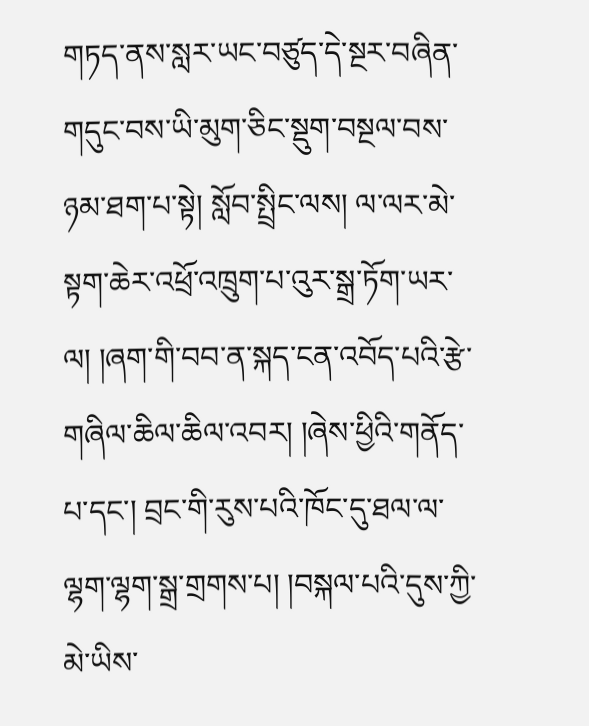གཏད་ནས་སླར་ཡང་བཙུད་དེ་སྔར་བཞིན་གདུང་བས་ཡི་མུག་ཅིང་སྡུག་བསྔལ་བས་ཉམ་ཐག་པ་སྟེ། སློབ་སྤྲིང་ལས། ལ་ལར་མེ་སྟག་ཆེར་འཕྲོ་འཁྲུག་པ་འུར་སྒྲ་ཏོག་ཡར་ལ། །ཞག་གི་བབ་ན་སྐད་ངན་འབོད་པའི་རྩེ་གཞིལ་ཆིལ་ཆིལ་འབར། །ཞེས་ཕྱིའི་གནོད་པ་དང་། བྲང་གི་རུས་པའི་ཁོང་དུ་ཐལ་ལ་ལྷག་ལྷག་སྒྲ་གྲགས་པ། །བསྐལ་པའི་དུས་ཀྱི་མེ་ཡིས་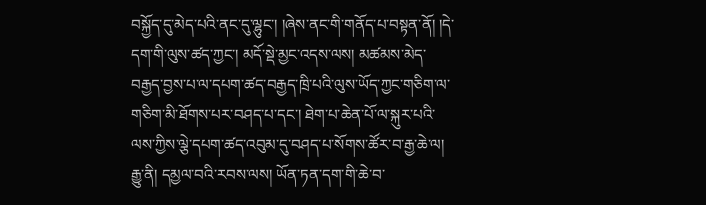བསྐྱོད་དུ་མེད་པའི་ནང་དུ་ལྷུང་། །ཞེས་ནང་གི་གནོད་པ་བསྟན་ནོ། །དེ་དག་གི་ལུས་ཚད་ཀྱང་། མདོ་སྡེ་མྱང་འདས་ལས། མཚམས་མེད་བརྒྱད་བྱས་པ་ལ་དཔག་ཚད་བརྒྱད་ཁྲི་པའི་ལུས་ཡོད་ཀྱང་གཅིག་ལ་གཅིག་མི་ཐོགས་པར་བཤད་པ་དང་། ཐེག་པ་ཆེན་པོ་ལ་སྐུར་པའི་ལས་ཀྱིས་ལྕེ་དཔག་ཚད་འབུམ་དུ་བཤད་པ་སོགས་ཚོར་བ་རྒྱ་ཆེ་ལ། རྒྱུ་ནི། དམྱལ་བའི་རབས་ལས། ཡོན་ཏན་དག་གི་ཆེ་བ་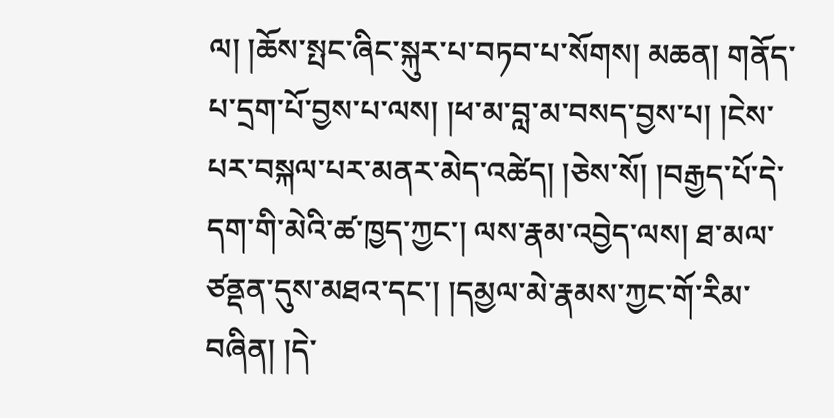ལ། །ཆོས་སྤང་ཞིང་སྐུར་པ་བཏབ་པ་སོགས། མཆན། གནོད་པ་དྲག་པོ་བྱས་པ་ལས། །ཕ་མ་བླ་མ་བསད་བྱས་པ། །ངེས་པར་བསྐལ་པར་མནར་མེད་འཚེད། །ཅེས་སོ། །བརྒྱད་པོ་དེ་དག་གི་མེའི་ཚ་ཁྱད་ཀྱང་། ལས་རྣམ་འབྱེད་ལས། ཐ་མལ་ཙནྡན་དུས་མཐའ་དང་། །དམྱལ་མེ་རྣམས་ཀྱང་གོ་རིམ་བཞིན། །དེ་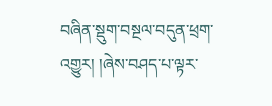བཞིན་སྡུག་བསྔལ་བདུན་ཕྲག་འགྱུར། །ཞེས་བཤད་པ་ལྟར་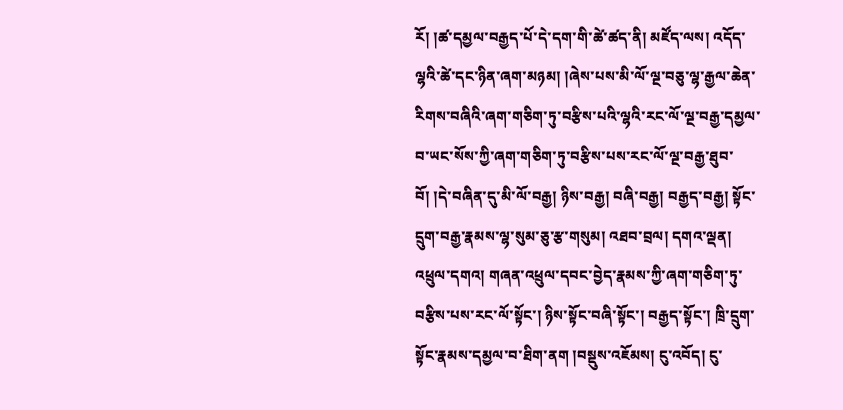རོ། །ཚ་དམྱལ་བརྒྱད་པོ་དེ་དག་གི་ཚེ་ཚད་ནི། མཛོད་ལས། འདོད་ལྷའི་ཚེ་དང་ཉིན་ཞག་མཉམ། །ཞེས་པས་མི་ལོ་ལྔ་བཅུ་ལྷ་རྒྱལ་ཆེན་རིགས་བཞིའི་ཞག་གཅིག་ཏུ་བརྩིས་པའི་ལྷའི་རང་ལོ་ལྔ་བརྒྱ་དམྱལ་བ་ཡང་སོས་ཀྱི་ཞག་གཅིག་ཏུ་བརྩིས་པས་རང་ལོ་ལྔ་བརྒྱ་ཐུབ་བོ། །དེ་བཞིན་དུ་མི་ལོ་བརྒྱ། ཉིས་བརྒྱ། བཞི་བརྒྱ། བརྒྱད་བརྒྱ། སྟོང་དྲུག་བརྒྱ་རྣམས་ལྷ་སུམ་ཅུ་རྩ་གསུམ། འཐབ་བྲལ། དགའ་ལྡན། འཕྲུལ་དགའ། གཞན་འཕྲུལ་དབང་བྱེད་རྣམས་ཀྱི་ཞག་གཅིག་ཏུ་བརྩིས་པས་རང་ལོ་སྟོང་། ཉིས་སྟོང་བཞི་སྟོང་། བརྒྱད་སྟོང་། ཁྲི་དྲུག་སྟོང་རྣམས་དམྱལ་བ་ཐིག་ནག །བསྡུས་འཇོམས། ངུ་འབོད། ངུ་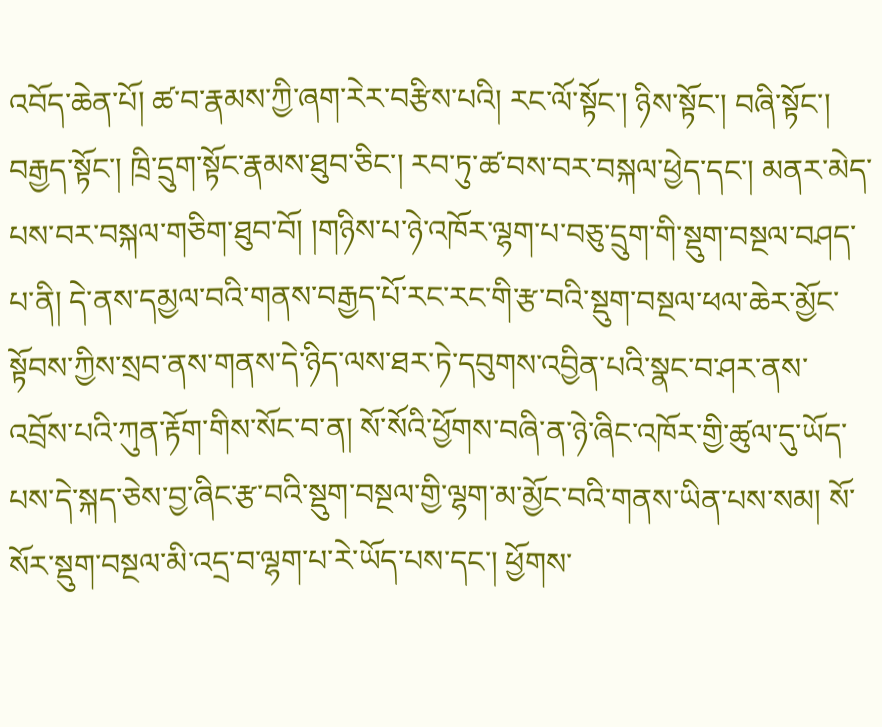འབོད་ཆེན་པོ། ཚ་བ་རྣམས་ཀྱི་ཞག་རེར་བརྩིས་པའི། རང་ལོ་སྟོང་། ཉིས་སྟོང་། བཞི་སྟོང་། བརྒྱད་སྟོང་། ཁྲི་དྲུག་སྟོང་རྣམས་ཐུབ་ཅིང་། རབ་ཏུ་ཚ་བས་བར་བསྐལ་ཕྱེད་དང་། མནར་མེད་པས་བར་བསྐལ་གཅིག་ཐུབ་བོ། །གཉིས་པ་ཉེ་འཁོར་ལྷག་པ་བཅུ་དྲུག་གི་སྡུག་བསྔལ་བཤད་པ་ནི། དེ་ནས་དམྱལ་བའི་གནས་བརྒྱད་པོ་རང་རང་གི་རྩ་བའི་སྡུག་བསྔལ་ཕལ་ཆེར་མྱོང་སྟོབས་ཀྱིས་སྲབ་ནས་གནས་དེ་ཉིད་ལས་ཐར་ཏེ་དབུགས་འབྱིན་པའི་སྣང་བ་ཤར་ནས་འབྲོས་པའི་ཀུན་རྟོག་གིས་སོང་བ་ན། སོ་སོའི་ཕྱོགས་བཞི་ན་ཉེ་ཞིང་འཁོར་གྱི་ཚུལ་དུ་ཡོད་པས་དེ་སྐད་ཅེས་བྱ་ཞིང་རྩ་བའི་སྡུག་བསྔལ་གྱི་ལྷག་མ་མྱོང་བའི་གནས་ཡིན་པས་སམ། སོ་སོར་སྡུག་བསྔལ་མི་འདྲ་བ་ལྷག་པ་རེ་ཡོད་པས་དང་། ཕྱོགས་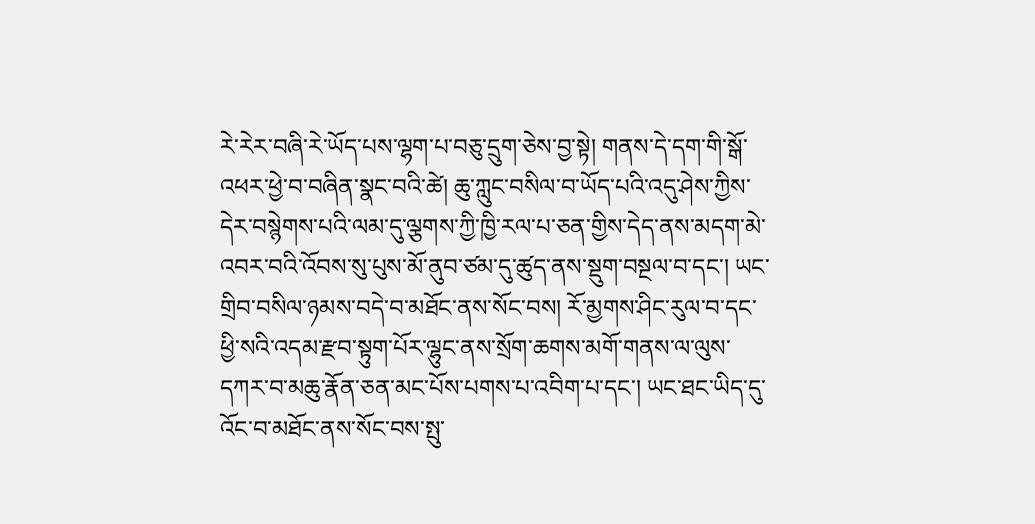རེ་རེར་བཞི་རེ་ཡོད་པས་ལྷག་པ་བཅུ་དྲུག་ཅེས་བྱ་སྟེ། གནས་དེ་དག་གི་སྒོ་འཕར་ཕྱེ་བ་བཞིན་སྣང་བའི་ཚེ། ཆུ་ཀླུང་བསིལ་བ་ཡོད་པའི་འདུ་ཤེས་ཀྱིས་དེར་བསྙེགས་པའི་ལམ་དུ་ལྕགས་ཀྱི་ཁྱི་རལ་པ་ཅན་གྱིས་དེད་ནས་མདག་མེ་འབར་བའི་འོབས་སུ་པུས་མོ་ནུབ་ཙམ་དུ་ཚུད་ནས་སྡུག་བསྔལ་བ་དང་། ཡང་གྲིབ་བསིལ་ཉམས་བདེ་བ་མཐོང་ནས་སོང་བས། རོ་མྱགས་ཤིང་རུལ་བ་དང་ཕྱི་སའི་འདམ་རྫབ་སྟུག་པོར་ལྷུང་ནས་སྲོག་ཆགས་མགོ་གནས་ལ་ལུས་དཀར་བ་མཆུ་རྣོན་ཅན་མང་པོས་པགས་པ་འབིག་པ་དང་། ཡང་ཐང་ཡིད་དུ་འོང་བ་མཐོང་ནས་སོང་བས་སྤུ་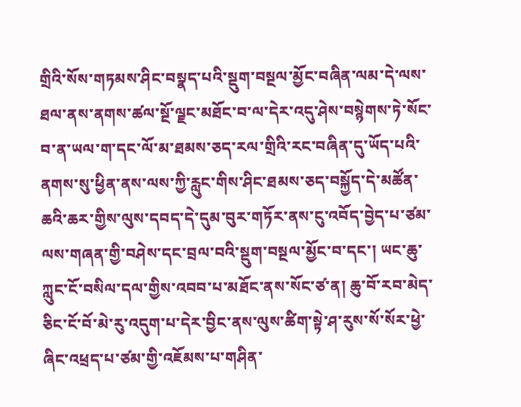གྲིའི་སོས་གཏམས་ཤིང་བསྣད་པའི་སྡུག་བསྔལ་མྱོང་བཞིན་ལམ་དེ་ལས་ཐལ་ནས་ནགས་ཚལ་སྔོ་ལྗང་མཐོང་བ་ལ་དེར་འདུ་ཤེས་བསྙེགས་ཏེ་སོང་བ་ན་ཡལ་ག་དང་ལོ་མ་ཐམས་ཅད་རལ་གྲིའི་རང་བཞིན་དུ་ཡོད་པའི་ནགས་སུ་ཕྱིན་ནས་ལས་ཀྱི་རླུང་གིས་ཤིང་ཐམས་ཅད་བསྐྱོད་དེ་མཚོན་ཆའི་ཆར་གྱིས་ལུས་དབད་དེ་དུམ་བུར་གཏོར་ནས་ངུ་འབོད་བྱེད་པ་ཙམ་ལས་གཞན་གྱི་བཤེས་དང་བྲལ་བའི་སྡུག་བསྔལ་མྱོང་བ་དང་། ཡང་ཆུ་ཀླུང་ངོ་བསིལ་དལ་གྱིས་འབབ་པ་མཐོང་ནས་སོང་ཙ་ན། ཆུ་བོ་རབ་མེད་ཅིང་ངོ་བོ་མེ་རུ་འདུག་པ་དེར་བྱིང་ནས་ལུས་ཚིག་སྟེ་ཤ་རུས་སོ་སོར་ཕྱེ་ཞིང་འཕྲད་པ་ཙམ་གྱི་འཇོམས་པ་གཤིན་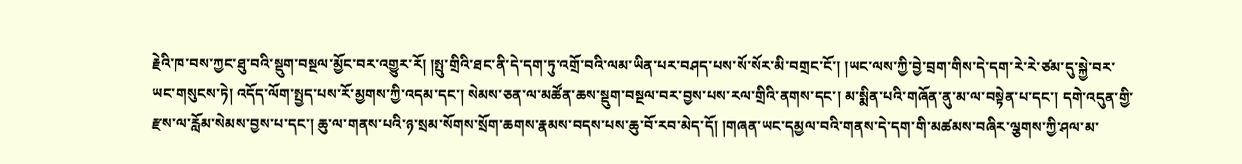རྗེའི་ཁ་བས་ཀྱང་ཐུ་བའི་སྡུག་བསྔལ་མྱོང་བར་འགྱུར་རོ། །སྤུ་གྲིའི་ཐང་ནི་དེ་དག་ཏུ་འགྲོ་བའི་ལམ་ཡིན་པར་བཤད་པས་སོ་སོར་མི་བགྲང་ངོ་། །ཡང་ལས་ཀྱི་བྱེ་བྲག་གིས་དེ་དག་རེ་རེ་ཙམ་དུ་སྐྱེ་བར་ཡང་གསུངས་ཏེ། འདོད་ལོག་སྤྱད་པས་རོ་མྱགས་ཀྱི་འདམ་དང་། སེམས་ཅན་ལ་མཚོན་ཆས་སྡུག་བསྔལ་བར་བྱས་པས་རལ་གྲིའི་ནགས་དང་། མ་སྨིན་པའི་གཞོན་ནུ་མ་ལ་བསྟེན་པ་དང་། དགེ་འདུན་གྱི་རྫས་ལ་རློམ་སེམས་བྱས་པ་དང་། ཆུ་ལ་གནས་པའི་ཉ་སྲམ་སོགས་སྲོག་ཆགས་རྣམས་བདས་པས་ཆུ་བོ་རབ་མེད་དོ། །གཞན་ཡང་དམྱལ་བའི་གནས་དེ་དག་གི་མཚམས་བཞིར་ལྕགས་ཀྱི་ཤལ་མ་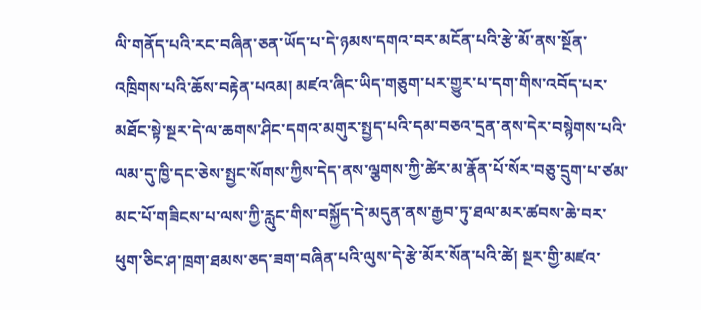ལི་གནོད་པའི་རང་བཞིན་ཅན་ཡོད་པ་དེ་ཉམས་དགའ་བར་མངོན་པའི་རྩེ་མོ་ནས་སྔོན་འཁྲིགས་པའི་ཆོས་བརྟེན་པའམ། མཛའ་ཞིང་ཡིད་གཅུག་པར་གྱུར་པ་དག་གིས་འབོད་པར་མཐོང་སྟེ་སྔར་དེ་ལ་ཆགས་ཤིང་དགའ་མགུར་སྤྱད་པའི་དམ་བཅའ་དྲན་ནས་དེར་བསྙེགས་པའི་ལམ་དུ་ཁྱི་དང་ཅེས་སྤྱང་སོགས་ཀྱིས་དེད་ནས་ལྕགས་ཀྱི་ཚེར་མ་རྣོན་པོ་སོར་བཅུ་དྲུག་པ་ཙམ་མང་པོ་གཟིངས་པ་ལས་ཀྱི་རླུང་གིས་བསྐྱོད་དེ་མདུན་ནས་རྒྱབ་ཏུ་ཐལ་མར་ཚབས་ཆེ་བར་ཕུག་ཅིང་ཤ་ཁྲག་ཐམས་ཅད་ཟག་བཞིན་པའི་ལུས་དེ་རྩེ་མོར་སོན་པའི་ཚེ། སྔར་གྱི་མཛའ་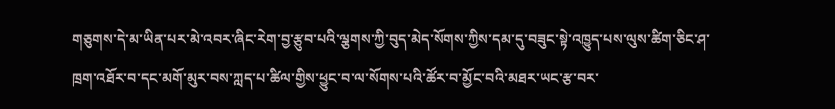གཅུགས་དེ་མ་ཡིན་པར་མེ་འབར་ཞིང་རེག་བྱ་རྩུབ་པའི་ལྕགས་ཀྱི་བུད་མེད་སོགས་ཀྱིས་དམ་དུ་བཟུང་སྟེ་འཁྱུད་པས་ལུས་ཚིག་ཅིང་ཤ་ཁྲག་འཐོར་བ་དང་མགོ་མུར་བས་ཀླད་པ་ཚིལ་གྱིས་ཕྱུང་བ་ལ་སོགས་པའི་ཚོར་བ་མྱོང་བའི་མཐར་ཡང་རྩ་བར་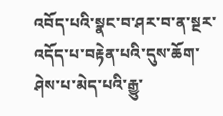འབོད་པའི་སྣང་བ་ཤར་བ་ན་སྔར་འདོད་པ་བརྟེན་པའི་དུས་ཆོག་ཤེས་པ་མེད་པའི་རྒྱུ་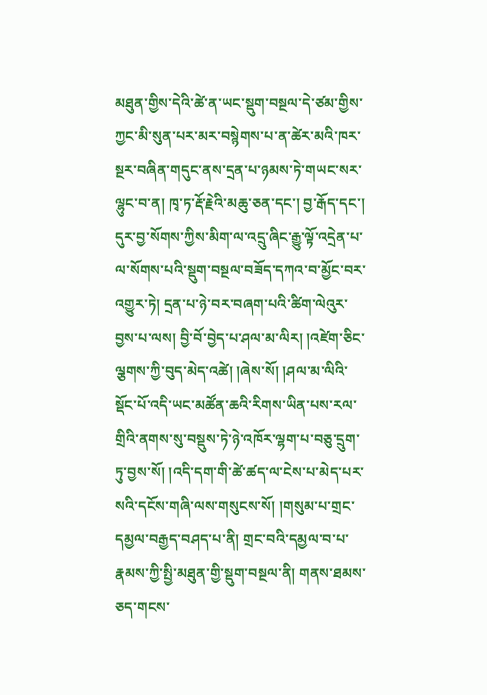མཐུན་གྱིས་དེའི་ཚེ་ན་ཡང་སྡུག་བསྔལ་དེ་ཙམ་གྱིས་ཀྱང་མི་སུན་པར་མར་བསྙེགས་པ་ན་ཚེར་མའི་ཁར་སྔར་བཞིན་གདུང་ནས་དྲན་པ་ཉམས་ཏེ་གཡང་སར་ལྷུང་བ་ན། ཁྭ་ཏ་རྡོ་རྗེའི་མཆུ་ཅན་དང་། བྱ་རྒོད་དང་། དུར་བྱ་སོགས་ཀྱིས་མིག་ལ་འདྲུ་ཞིང་རྒྱུ་ལྟོ་འདྲེན་པ་ལ་སོགས་པའི་སྡུག་བསྔལ་བཟོད་དཀའ་བ་མྱོང་བར་འགྱུར་ཏེ། དྲན་པ་ཉེ་བར་བཞག་པའི་ཚིག་ལེའུར་བྱས་པ་ལས། བྱི་བོ་བྱེད་པ་ཤལ་མ་ལིར། །འཛེག་ཅིང་ལྕགས་ཀྱི་བུད་མེད་འཚེ། །ཞེས་སོ། །ཤལ་མ་ལིའི་སྡོང་པོ་འདི་ཡང་མཚོན་ཆའི་རིགས་ཡིན་པས་རལ་གྲིའི་ནགས་སུ་བསྡུས་ཏེ་ཉེ་འཁོར་ལྷག་པ་བཅུ་དྲུག་ཏུ་བྱས་སོ། །འདི་དག་གི་ཚེ་ཚད་ལ་ངེས་པ་མེད་པར་སའི་དངོས་གཞི་ལས་གསུངས་སོ། །གསུམ་པ་གྲང་དམྱལ་བརྒྱད་བཤད་པ་ནི། གྲང་བའི་དམྱལ་བ་པ་རྣམས་ཀྱི་སྤྱི་མཐུན་གྱི་སྡུག་བསྔལ་ནི། གནས་ཐམས་ཅད་གངས་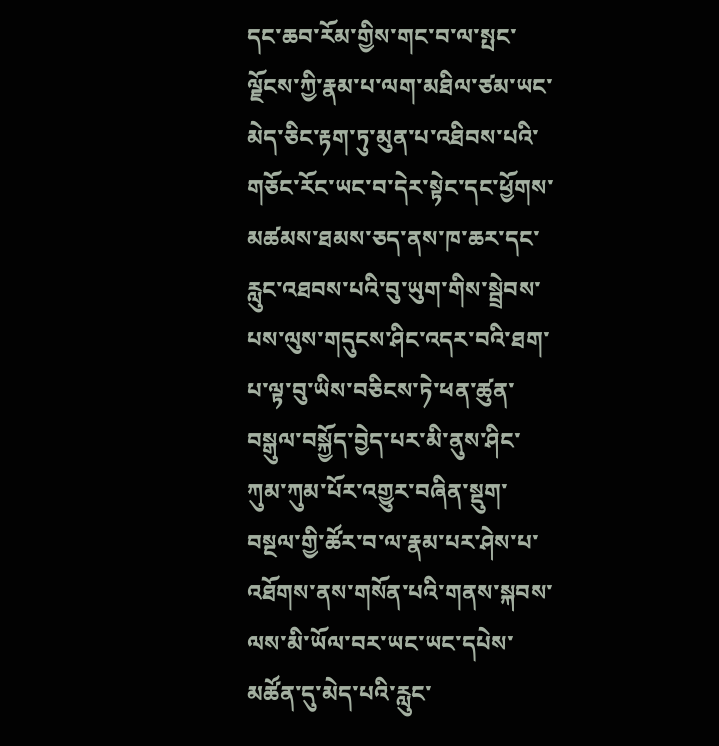དང་ཆབ་རོམ་གྱིས་གང་བ་ལ་སྤང་ལྗོངས་ཀྱི་རྣམ་པ་ལག་མཐིལ་ཙམ་ཡང་མེད་ཅིང་རྟག་ཏུ་མུན་པ་འཐིབས་པའི་གཅོང་རོང་ཡང་བ་དེར་སྟེང་དང་ཕྱོགས་མཚམས་ཐམས་ཅད་ནས་ཁ་ཆར་དང་རླུང་འཐབས་པའི་བུ་ཡུག་གིས་སྦྲེབས་པས་ལུས་གདུངས་ཤིང་འདར་བའི་ཐག་པ་ལྟ་བུ་ཡིས་བཅིངས་ཏེ་ཕན་ཚུན་བསྒུལ་བསྐྱོད་བྱེད་པར་མི་ནུས་ཤིང་ཀུམ་ཀུམ་པོར་འགྱུར་བཞིན་སྡུག་བསྔལ་གྱི་ཚོར་བ་ལ་རྣམ་པར་ཤེས་པ་འཐོགས་ནས་གསོན་པའི་གནས་སྐབས་ལས་མི་ཡོལ་བར་ཡང་ཡང་དཔེས་མཚོན་དུ་མེད་པའི་རླུང་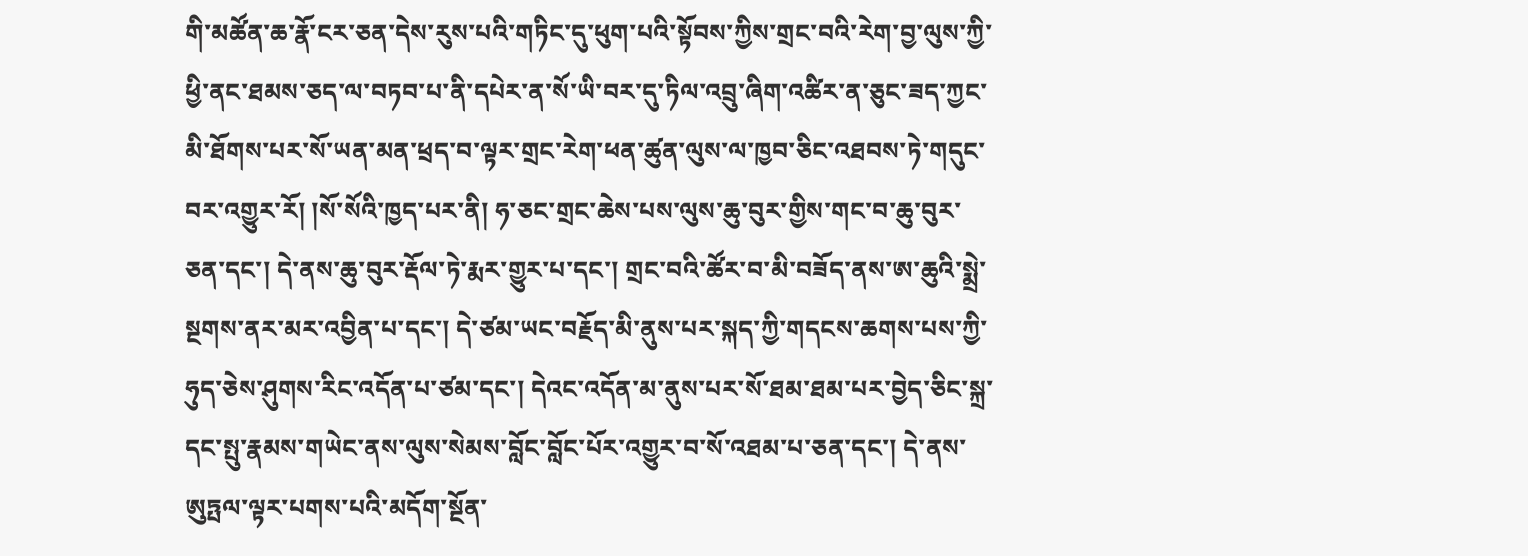གི་མཚོན་ཆ་རྣོ་ངར་ཅན་དེས་རུས་པའི་གཏིང་དུ་ཕུག་པའི་སྟོབས་ཀྱིས་གྲང་བའི་རེག་བྱ་ལུས་ཀྱི་ཕྱི་ནང་ཐམས་ཅད་ལ་བཏབ་པ་ནི་དཔེར་ན་སོ་ཡི་བར་དུ་ཏིལ་འབྲུ་ཞིག་འཚིར་ན་ཅུང་ཟད་ཀྱང་མི་ཐོགས་པར་སོ་ཡན་མན་ཕྲད་བ་ལྟར་གྲང་རེག་ཕན་ཚུན་ལུས་ལ་ཁྱབ་ཅིང་འཐབས་ཏེ་གདུང་བར་འགྱུར་རོ། །སོ་སོའི་ཁྱད་པར་ནི། ཧ་ཅང་གྲང་ཆེས་པས་ལུས་ཆུ་བུར་གྱིས་གང་བ་ཆུ་བུར་ཅན་དང་། དེ་ནས་ཆུ་བུར་རྡོལ་ཏེ་རྨར་གྱུར་པ་དང་། གྲང་བའི་ཚོར་བ་མི་བཟོད་ནས་ཨ་ཆུའི་སྨྲེ་སྔགས་ནར་མར་འབྱིན་པ་དང་། དེ་ཙམ་ཡང་བརྗོད་མི་ནུས་པར་སྐད་ཀྱི་གདངས་ཆགས་པས་ཀྱི་ཧུད་ཅེས་ཤུགས་རིང་འདོན་པ་ཙམ་དང་། དེའང་འདོན་མ་ནུས་པར་སོ་ཐམ་ཐམ་པར་བྱེད་ཅིང་སྐྲ་དང་སྤུ་རྣམས་གཡེང་ནས་ལུས་སེམས་བློང་བློང་པོར་འགྱུར་བ་སོ་འཐམ་པ་ཅན་དང་། དེ་ནས་ཨུཏྤལ་ལྟར་པགས་པའི་མདོག་སྔོན་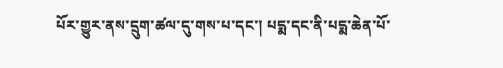པོར་གྱུར་ནས་དྲུག་ཚལ་དུ་གས་པ་དང་། པདྨ་དང་ནི་པདྨ་ཆེན་པོ་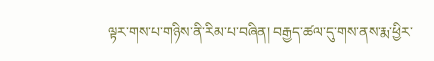ལྟར་གས་པ་གཉིས་ནི་རིམ་པ་བཞིན། བརྒྱད་ཚལ་དུ་གས་ནས་རྨ་ཕྱིར་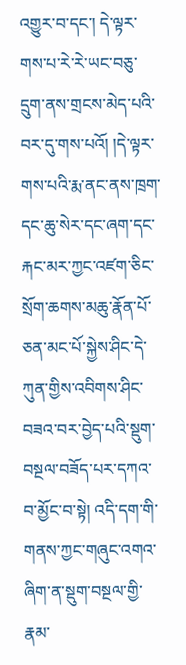འགྱུར་བ་དང་། དེ་ལྟར་གས་པ་རེ་རེ་ཡང་བཅུ་དྲུག་ནས་གྲངས་མེད་པའི་བར་དུ་གས་པའོ། །དེ་ལྟར་གས་པའི་རྨ་ནང་ནས་ཁྲག་དང་ཆུ་སེར་དང་ཞག་དང་རྐང་མར་ཀྱང་འཛག་ཅིང་སྲོག་ཆགས་མཆུ་རྣོན་པོ་ཅན་མང་པོ་སྐྱེས་ཤིང་དེ་ཀུན་གྱིས་འབིགས་ཤིང་བཟའ་བར་བྱེད་པའི་སྡུག་བསྔལ་བཟོད་པར་དཀའ་བ་མྱོང་བ་སྟེ། འདི་དག་གི་གནས་ཀྱང་གཞུང་འགའ་ཞིག་ན་སྡུག་བསྔལ་གྱི་རྣམ་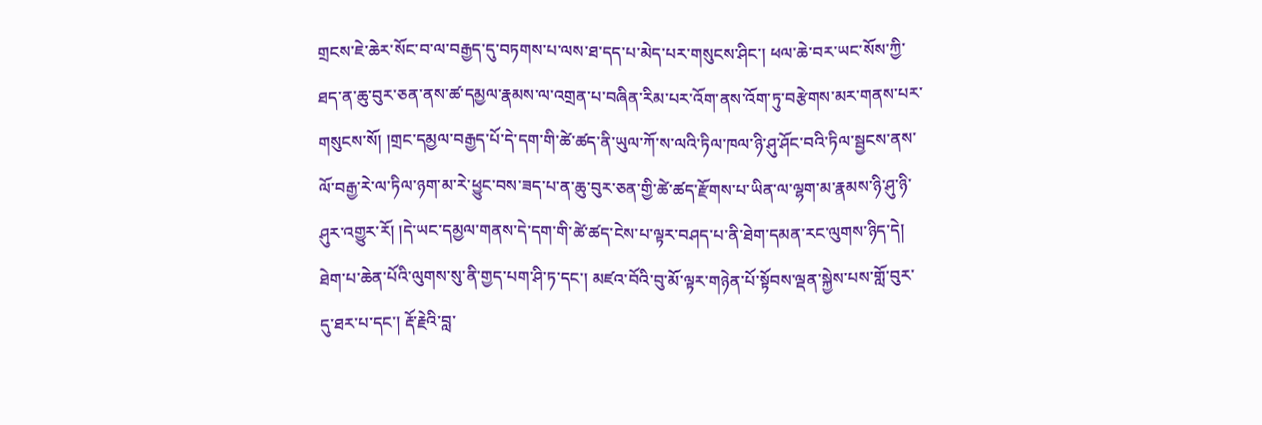གྲངས་ཇེ་ཆེར་སོང་བ་ལ་བརྒྱད་དུ་བཏགས་པ་ལས་ཐ་དད་པ་མེད་པར་གསུངས་ཤིང་། ཕལ་ཆེ་བར་ཡང་སོས་ཀྱི་ཐད་ན་ཆུ་བུར་ཅན་ནས་ཚ་དམྱལ་རྣམས་ལ་འགྲན་པ་བཞིན་རིམ་པར་འོག་ནས་འོག་ཏུ་བརྩེགས་མར་གནས་པར་གསུངས་སོ། །གྲང་དམྱལ་བརྒྱད་པོ་དེ་དག་གི་ཚེ་ཚད་ནི་ཡུལ་ཀོ་ས་ལའི་ཏིལ་ཁལ་ཉི་ཤུ་ཤོང་བའི་ཏིལ་སྦྱངས་ནས་ལོ་བརྒྱ་རེ་ལ་ཏིལ་ཉག་མ་རེ་ཕྱུང་བས་ཟད་པ་ན་ཆུ་བུར་ཅན་གྱི་ཚེ་ཚད་རྫོགས་པ་ཡིན་ལ་ལྷག་མ་རྣམས་ཉི་ཤུ་ཉི་ཤུར་འགྱུར་རོ། །དེ་ཡང་དམྱལ་གནས་དེ་དག་གི་ཚེ་ཚད་ངེས་པ་ལྟར་བཤད་པ་ནི་ཐེག་དམན་རང་ལུགས་ཉིད་དེ། ཐེག་པ་ཆེན་པོའི་ལུགས་སུ་ནི་གྱད་པག་ཤི་ཏ་དང་། མཛའ་བོའི་བུ་མོ་ལྟར་གཉེན་པོ་སྟོབས་ལྡན་སྐྱེས་པས་གློ་བུར་དུ་ཐར་པ་དང་། རྡོ་རྗེའི་བླ་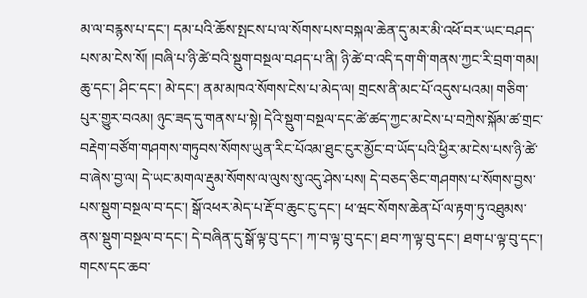མ་ལ་བརྙས་པ་དང་། དམ་པའི་ཆོས་སྤངས་པ་ལ་སོགས་པས་བསྐལ་ཆེན་དུ་མར་མི་འཕོ་བར་ཡང་བཤད་པས་མ་ངེས་སོ། །བཞི་པ་ཉི་ཚེ་བའི་སྡུག་བསྔལ་བཤད་པ་ནི། ཉི་ཚེ་བ་འདི་དག་གི་གནས་ཀྱང་རི་བྲག་གམ། ཆུ་དང་། ཤིང་དང་། མེ་དང་། ནམ་མཁའ་སོགས་ངེས་པ་མེད་ལ། གྲངས་ནི་མང་པོ་འདུས་པའམ། གཅིག་པུར་གྱུར་བའམ། ཉུང་ཟད་དུ་གནས་པ་སྟེ། དེའི་སྡུག་བསྔལ་དང་ཚེ་ཚད་ཀྱང་མ་ངེས་པ་བཀྲེས་སྐོམ་ཚ་གྲང་བརྡེག་བཙོག་གཤགས་གཏུབས་སོགས་ཡུན་རིང་པོའམ་ཐུང་ངུར་མྱོང་བ་ཡོད་པའི་ཕྱིར་མ་ངེས་པས་ཉི་ཚེ་བ་ཞེས་བྱ་ལ། དེ་ཡང་མགལ་རྡུམ་སོགས་ལ་ལུས་སུ་འདུ་ཤེས་པས། དེ་བཅད་ཅིང་གཤགས་པ་སོགས་བྱས་པས་སྡུག་བསྔལ་བ་དང་། སྒོ་འཕར་མེད་པ་རྡོ་བ་ཆུང་ངུ་དང་། ཕ་ཝང་སོགས་ཆེན་པོ་ལ་རྟག་ཏུ་འཐུམས་ནས་སྡུག་བསྔལ་བ་དང་། དེ་བཞིན་དུ་སྒོ་ལྟ་བུ་དང་། ཀ་བ་ལྟ་བུ་དང་། ཐབ་ཀ་ལྟ་བུ་དང་། ཐག་པ་ལྟ་བུ་དང་། གངས་དང་ཆབ་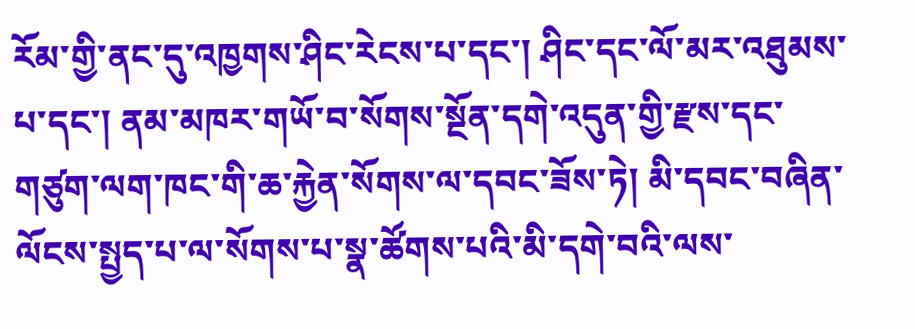རོམ་གྱི་ནང་དུ་འཁྱགས་ཤིང་རེངས་པ་དང་། ཤིང་དང་ལོ་མར་འཐུམས་པ་དང་། ནམ་མཁར་གཡོ་བ་སོགས་སྔོན་དགེ་འདུན་གྱི་རྫས་དང་གཙུག་ལག་ཁང་གི་ཆ་རྐྱེན་སོགས་ལ་དབང་ཟོས་ཏེ། མི་དབང་བཞིན་ལོངས་སྤྱད་པ་ལ་སོགས་པ་སྣ་ཚོགས་པའི་མི་དགེ་བའི་ལས་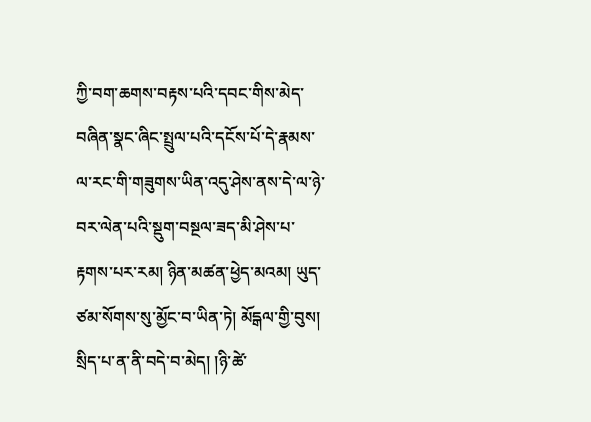ཀྱི་བག་ཆགས་བརྟས་པའི་དབང་གིས་མེད་བཞིན་སྣང་ཞིང་སྤྲུལ་པའི་དངོས་པོ་དེ་རྣམས་ལ་རང་གི་གཟུགས་ཡིན་འདུ་ཤེས་ནས་དེ་ལ་ཉེ་བར་ལེན་པའི་སྡུག་བསྔལ་ཟད་མི་ཤེས་པ་རྟགས་པར་རམ། ཉིན་མཚན་ཕྱེད་མའམ། ཡུད་ཙམ་སོགས་སུ་མྱོང་བ་ཡིན་ཏེ། མོདྒལ་གྱི་བུས། སྲིད་པ་ན་ནི་བདེ་བ་མེད། །ཉི་ཚེ་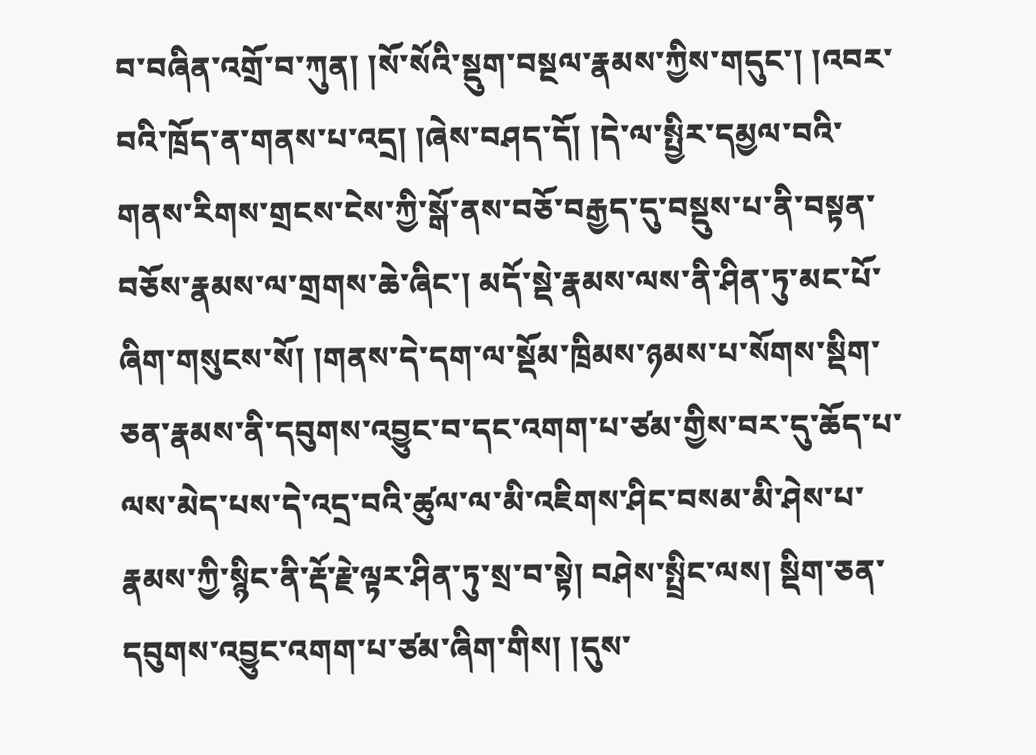བ་བཞིན་འགྲོ་བ་ཀུན། །སོ་སོའི་སྡུག་བསྔལ་རྣམས་ཀྱིས་གདུང་། །འབར་བའི་ཁྲོད་ན་གནས་པ་འདྲ། །ཞེས་བཤད་དོ། །དེ་ལ་སྤྱིར་དམྱལ་བའི་གནས་རིགས་གྲངས་ངེས་ཀྱི་སྒོ་ནས་བཅོ་བརྒྱད་དུ་བསྡུས་པ་ནི་བསྟན་བཅོས་རྣམས་ལ་གྲགས་ཆེ་ཞིང་། མདོ་སྡེ་རྣམས་ལས་ནི་ཤིན་ཏུ་མང་པོ་ཞིག་གསུངས་སོ། །གནས་དེ་དག་ལ་སྡོམ་ཁྲིམས་ཉམས་པ་སོགས་སྡིག་ཅན་རྣམས་ནི་དབུགས་འབྱུང་བ་དང་འགག་པ་ཙམ་གྱིས་བར་དུ་ཆོད་པ་ལས་མེད་པས་དེ་འདྲ་བའི་ཚུལ་ལ་མི་འཇིགས་ཤིང་བསམ་མི་ཤེས་པ་རྣམས་ཀྱི་སྙིང་ནི་རྡོ་རྗེ་ལྟར་ཤིན་ཏུ་སྲ་བ་སྟེ། བཤེས་སྤྲིང་ལས། སྡིག་ཅན་དབུགས་འབྱུང་འགག་པ་ཙམ་ཞིག་གིས། །དུས་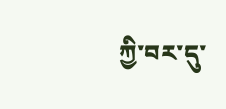ཀྱི་བར་དུ་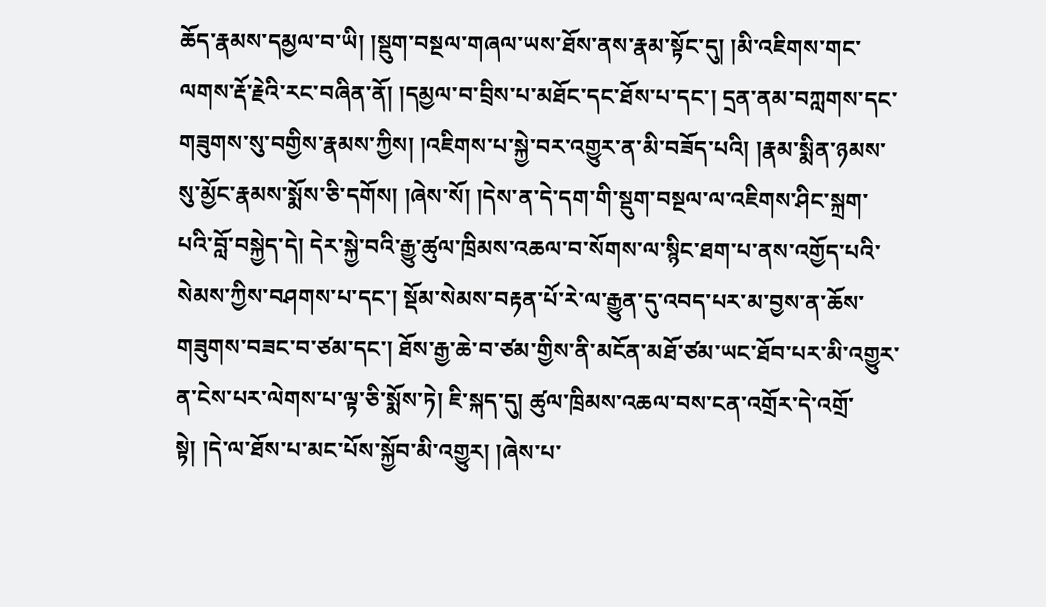ཆོད་རྣམས་དམྱལ་བ་ཡི། །སྡུག་བསྔལ་གཞལ་ཡས་ཐོས་ནས་རྣམ་སྟོང་དུ། །མི་འཇིགས་གང་ལགས་རྡོ་རྗེའི་རང་བཞིན་ནོ། །དམྱལ་བ་བྲིས་པ་མཐོང་དང་ཐོས་པ་དང་། དྲན་ནམ་བཀླགས་དང་གཟུགས་སུ་བགྱིས་རྣམས་ཀྱིས། །འཇིགས་པ་སྐྱེ་བར་འགྱུར་ན་མི་བཟོད་པའི། །རྣམ་སྨིན་ཉམས་སུ་མྱོང་རྣམས་སྨོས་ཅི་དགོས། །ཞེས་སོ། །དེས་ན་དེ་དག་གི་སྡུག་བསྔལ་ལ་འཇིགས་ཤིང་སྐྲག་པའི་བློ་བསྐྱེད་དེ། དེར་སྐྱེ་བའི་རྒྱུ་ཚུལ་ཁྲིམས་འཆལ་བ་སོགས་ལ་སྙིང་ཐག་པ་ནས་འགྱོད་པའི་སེམས་ཀྱིས་བཤགས་པ་དང་། སྡོམ་སེམས་བརྟན་པོ་རེ་ལ་རྒྱུན་དུ་འབད་པར་མ་བྱས་ན་ཆོས་གཟུགས་བཟང་བ་ཙམ་དང་། ཐོས་རྒྱ་ཆེ་བ་ཙམ་གྱིས་ནི་མངོན་མཐོ་ཙམ་ཡང་ཐོབ་པར་མི་འགྱུར་ན་ངེས་པར་ལེགས་པ་ལྟ་ཅི་སྨོས་ཏེ། ཇི་སྐད་དུ། ཚུལ་ཁྲིམས་འཆལ་བས་ངན་འགྲོར་དེ་འགྲོ་སྟེ། །དེ་ལ་ཐོས་པ་མང་པོས་སྐྱོབ་མི་འགྱུར། །ཞེས་པ་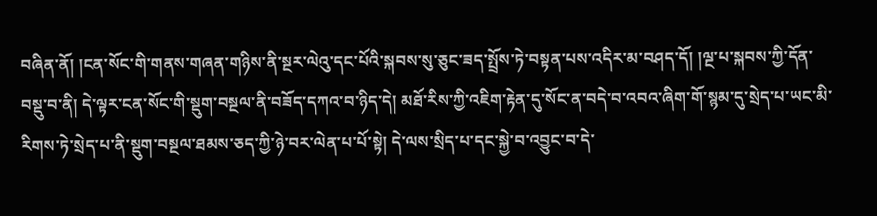བཞིན་ནོ། །ངན་སོང་གི་གནས་གཞན་གཉིས་ནི་སྔར་ལེའུ་དང་པོའི་སྐབས་སུ་ཅུང་ཟད་སྤྲོས་ཏེ་བསྟན་པས་འདིར་མ་བཤད་དོ། །ལྔ་པ་སྐབས་ཀྱི་དོན་བསྡུ་བ་ནི། དེ་ལྟར་ངན་སོང་གི་སྡུག་བསྔལ་ནི་བཟོད་དཀའ་བ་ཉིད་དེ། མཐོ་རིས་ཀྱི་འཇིག་རྟེན་དུ་སོང་ན་བདེ་བ་འབའ་ཞིག་གོ་སྙམ་དུ་སྲེད་པ་ཡང་མི་རིགས་ཏེ་སྲེད་པ་ནི་སྡུག་བསྔལ་ཐམས་ཅད་ཀྱི་ཉེ་བར་ལེན་པ་པོ་སྟེ། དེ་ལས་སྲིད་པ་དང་སྐྱེ་བ་འབྱུང་བ་དེ་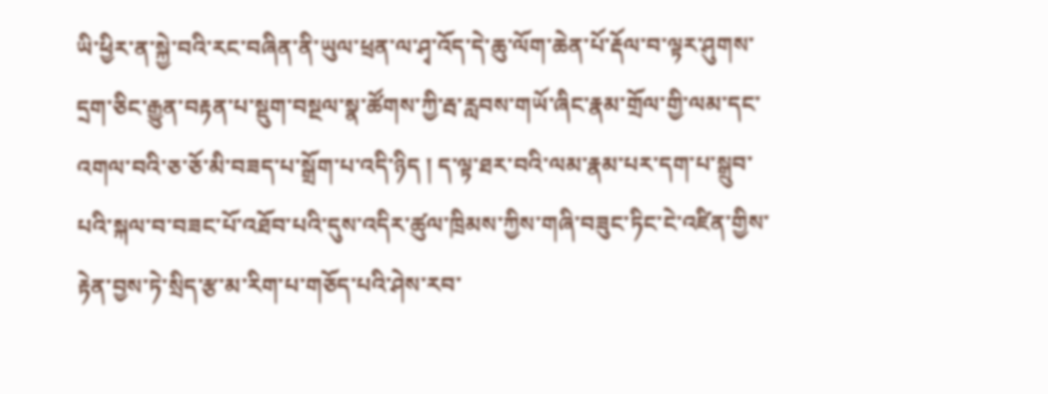ཡི་ཕྱིར་ན་སྐྱེ་བའི་རང་བཞིན་ནི་ཡུལ་ཕྲན་ལ་ཤྭ་འོད་དེ་ཆུ་ལོག་ཆེན་པོ་རྡོལ་བ་ལྟར་ཤུགས་དྲག་ཅིང་རྒྱུན་བརྟན་པ་སྡུག་བསྔལ་སྣ་ཚོགས་ཀྱི་རྦ་རླབས་གཡོ་ཞིང་རྣམ་གྲོལ་གྱི་ལམ་དང་འགལ་བའི་ཅ་ཅོ་མི་བཟད་པ་སྒྲོག་པ་འདི་ཉིད ། ད་ལྟ་ཐར་བའི་ལམ་རྣམ་པར་དག་པ་སྒྲུབ་པའི་སྐལ་བ་བཟང་པོ་འཐོབ་པའི་དུས་འདིར་ཚུལ་ཁྲིམས་ཀྱིས་གཞི་བཟུང་ཏིང་ངེ་འཛིན་གྱིས་རྟེན་བྱས་ཏེ་སྲིད་རྩ་མ་རིག་པ་གཅོད་པའི་ཤེས་རབ་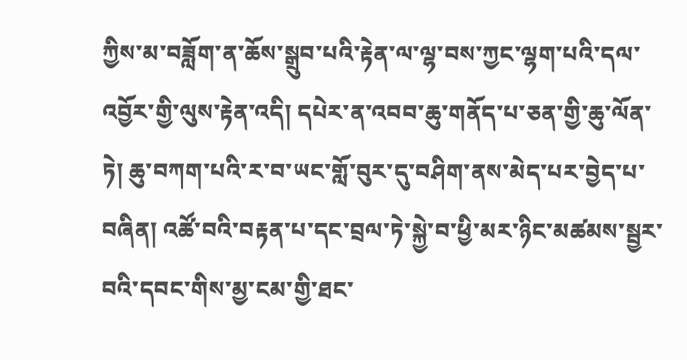ཀྱིས་མ་བཟློག་ན་ཆོས་སྒྲུབ་པའི་རྟེན་ལ་ལྷ་བས་ཀྱང་ལྷག་པའི་དལ་འབྱོར་གྱི་ལུས་རྟེན་འདི། དཔེར་ན་འབབ་ཆུ་གནོད་པ་ཅན་གྱི་ཆུ་ལོན་ཏེ། ཆུ་བཀག་པའི་ར་བ་ཡང་གློ་བུར་དུ་བཤིག་ནས་མེད་པར་བྱེད་པ་བཞིན། འཚོ་བའི་བརྟན་པ་དང་བྲལ་ཏེ་སྐྱེ་བ་ཕྱི་མར་ཉིང་མཚམས་སྦྱར་བའི་དབང་གིས་མྱ་ངམ་གྱི་ཐང་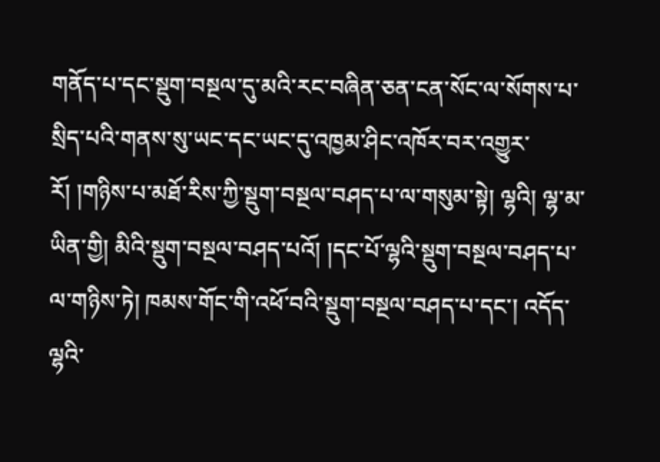གནོད་པ་དང་སྡུག་བསྔལ་དུ་མའི་རང་བཞིན་ཅན་ངན་སོང་ལ་སོགས་པ་སྲིད་པའི་གནས་སུ་ཡང་དང་ཡང་དུ་འཁྱམ་ཤིང་འཁོར་བར་འགྱུར་རོ། །གཉིས་པ་མཐོ་རིས་ཀྱི་སྡུག་བསྔལ་བཤད་པ་ལ་གསུམ་སྟེ། ལྷའི། ལྷ་མ་ཡིན་གྱི། མིའི་སྡུག་བསྔལ་བཤད་པའོ། །དང་པོ་ལྷའི་སྡུག་བསྔལ་བཤད་པ་ལ་གཉིས་ཏེ། ཁམས་གོང་གི་འཕོ་བའི་སྡུག་བསྔལ་བཤད་པ་དང་། འདོད་ལྷའི་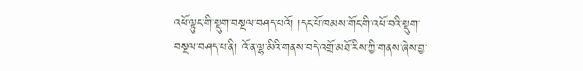འཕོ་ལྟུང་གི་སྡུག་བསྔལ་བཤད་པའོ། །དང་པོ་ཁམས་གོང་གི་འཕོ་བའི་སྡུག་བསྔལ་བཤད་པ་ནི། འོ་ན་ལྷ་མིའི་གནས་བདེ་འགྲོ་མཐོ་རིས་ཀྱི་གནས་ཞེས་བྱ་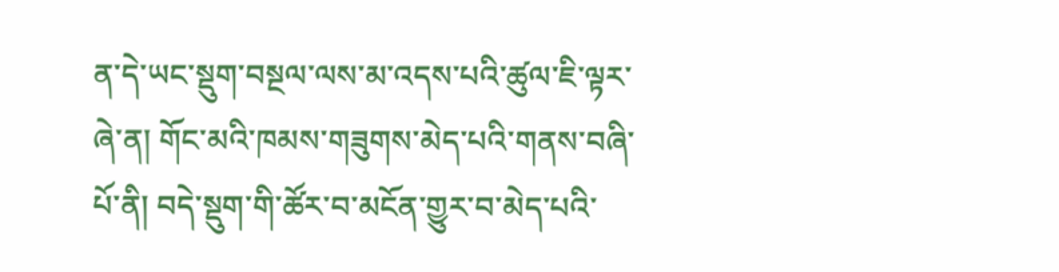ན་དེ་ཡང་སྡུག་བསྔལ་ལས་མ་འདས་པའི་ཚུལ་ཇི་ལྟར་ཞེ་ན། གོང་མའི་ཁམས་གཟུགས་མེད་པའི་གནས་བཞི་པོ་ནི། བདེ་སྡུག་གི་ཚོར་བ་མངོན་གྱུར་བ་མེད་པའི་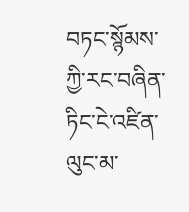བཏང་སྙོམས་ཀྱི་རང་བཞིན་ཏིང་ངེ་འཛིན་ལུང་མ་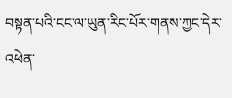བསྟན་པའི་ངང་ལ་ཡུན་རིང་པོར་གནས་ཀྱང་དེར་འཕེན་